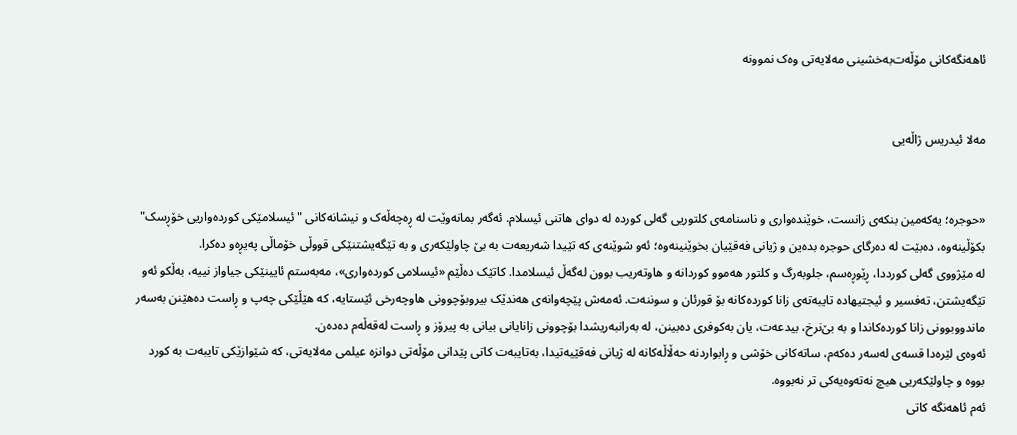ئاهەنگەکانی مۆڵەت‌بەخشینی مەلایەتی وەک نموونە


مەلا ئیدریس ژاڵەیی


«حوجرە؛ یەکەمین بنکەی زانست، خوێندەواری و ناسنامەی کلتوریی گەلی کوردە لە دوای هاتنی ئیسلام. ئەگەر بمانەوێت لە ڕەچەڵەک و نیشانەکانی "ئیسلامێکی کوردەواریی خۆڕسک" بکۆڵینەوە، دەبێت لە دەرگای حوجرە بدەین و ژیانی فەقێیان بخوێنینەوە؛ ئەو شوێنەی کە تێیدا شەریعەت بە بێ چاولێکەری و بە تێگەیشتنێکی قووڵی خۆماڵی پەیڕەو دەکرا.
لە مێژووی گەلی کورددا، ڕێوڕەسم، جلوبەرگ و کلتور هەموو کوردانە و هاوتەریب بوون لەگەڵ ئیسلامدا. کاتێک دەڵێم «ئیسلامی کوردەواری»، مەبەستم ئایینێکی جیاواز نییە، بەڵکو ئەو تێگەیشتن، تەفسیر و ئیجتیهادە تایبەتەی زانا کوردەکانە بۆ قورئان و سوننەت. ئەمەش پێچەوانەی هەندێک بیروبۆچوونی هاوچەرخی ئێستایە، کە هێڵێکی چەپ و ڕاست دەهێنن بەسەر ماندووبوونی زانا کوردەکاندا و بە بێ‌نرخ، بیدعەت، یان بەکوفری دەبینن، لە بەرانبەریشدا بۆچوونی زانایانی بیانی بە پیرۆز و ڕاست لەقەڵەم دەدەن.
ئەوەی لێرەدا قسەی لەسەر دەکەم، ساتەکانی خۆشی و ڕابواردنە حەڵاڵەکانە لە ژیانی فەقێیەتیدا، بەتایبەت کاتی پێدانی مۆڵەتی دوانزە عیلمی مەلایەتی، کە شێوازێکی تایبەت بە کورد بووە و چاولێکەریی هیچ نەتەوەیەکی تر نەبووە.
ئەم ئاهەنگە کاتی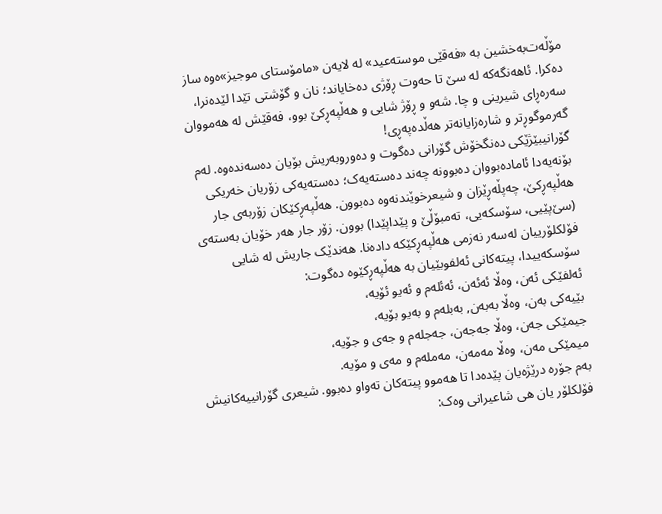مۆڵەت‌بەخشین بە «فەقێی موستەعید» لە لایەن «مامۆستای موجیز»ەوە ساز دەکرا. ئاهەنگەکە لە سێ تا حەوت ڕۆژی دەخایاند؛ نان و گۆشتی تێدا لێدەنرا، سەرەڕای شیرینی و چا. شەو و ڕۆژ شایی و هەڵپەڕکێ بوو، فەقێش لە هەمووان گەرموگوڕتر و شارەزایانەتر هەڵدەپەڕی!
گۆرانیبێژێکی دەنگخۆش گۆرانی دەگوت و دەوروبەریش بۆیان دەسەندەوە. لەم بۆنەیەدا ئامادەبووان دەبوونە چەند دەستەیەک؛ دەستەیەکی زۆریان خەریکی هەڵپەڕکێ، چەپڵەڕێزان و شیعرخوێندنەوە دەبوون. هەڵپەڕکێکان زۆربەی جار (سێ‌پێیی، سۆسکەیی، تەمبۆڵێ و پێداپێدا) بوون. زۆر جار هەر خۆیان بەستەی فۆلکلۆرییان لەسەر نەزمی هەڵپەڕکێکە دادەنا. هەندێک جاریش لە شایی سۆسکەییدا، پیتەکانی ئەلفوبێیان بە هەڵپەڕکێوە دەگوت:
ئەلفێکی ئەن، وەڵا ئەئەن، ئەئلەم و ئەیو ئۆیە،
بێیەکی بەن، وەڵا بەبەن, بەبلەم و بەیو بۆیە،
جیمێکی جەن، وەڵا جەجەن، جەجلەم و جەی و جۆیە،
میمێکی مەن، وەڵا مەمەن، مەملەم و مەی و مۆیە.
بەم جۆرە درێژەیان پێدەدا تا هەموو پیتەکان تەواو دەبوو. شیعری گۆرانییەکانیش فۆلکلۆر یان هی شاعیرانی وەک: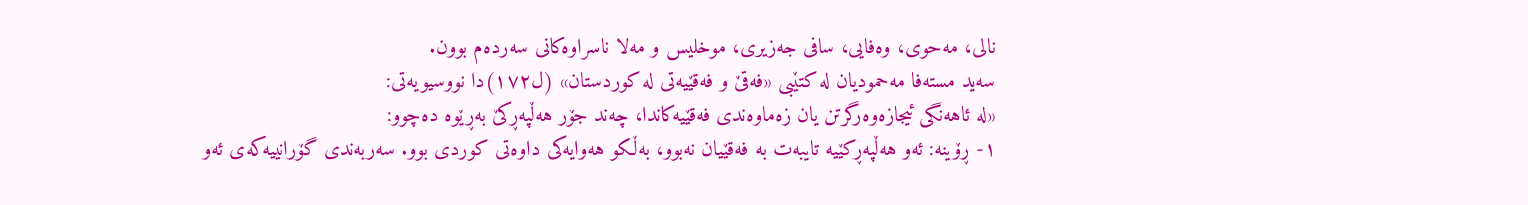نالی، مەحوی، وەفایی، سافی جەزیری، موخلیس و مەلا ناسراوەکانی سەردەم بوون.
سەید مستەفا مەحمودیان لە کتێبی «فەقێ و فەقێیەتی لە کوردستان» (ل١٧٢)دا نووسیویەتی:
«لە ئاهەنگی ئیجازەوەرگرتن یان زەماوەندی فەقێیەکاندا، چەند جۆر هەڵپەڕکێ بەڕێوە دەچوو:
١- ڕۆینە: ئەو هەڵپەڕکێیە تایبەت بە فەقێیان نەبوو، بەڵکو هەوایەکی داوەتی کوردی بوو. سەربەندی گۆرانییەکەی ئەو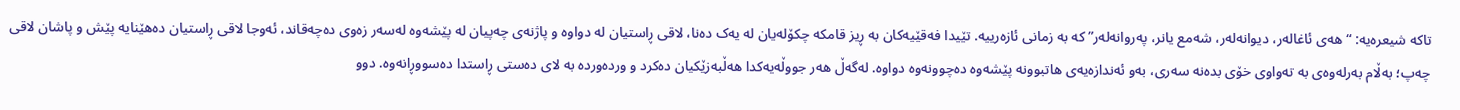تاکە شیعرەیە: “هەی ئاغالەر، دیوانەلەر، شەمع یانر، پەروانەلەر” کە بە زمانی ئازەرییە. تێیدا فەقێیەکان بە ڕیز قامکە چکۆلەیان لە یەک دەنا، لاقی ڕاستیان لە دواوە و پاژنەی چەپیان لە پێشەوە لەسەر زەوی دەچەقاند، ئەوجا لاقی ڕاستیان دەهێنایە پێش و پاشان لاقی چەپ؛ بەڵام بەرلەوەی بە تەواوی خۆی بدەنە سەری، بەو ئەندازەیەی هاتبوونە پێشەوە دەچوونەوە دواوە. لەگەڵ هەر جووڵەیەکدا هەڵبەزێکیان دەکرد و وردەوردە بە لای دەستی ڕاستدا دەسووڕانەوە. دوو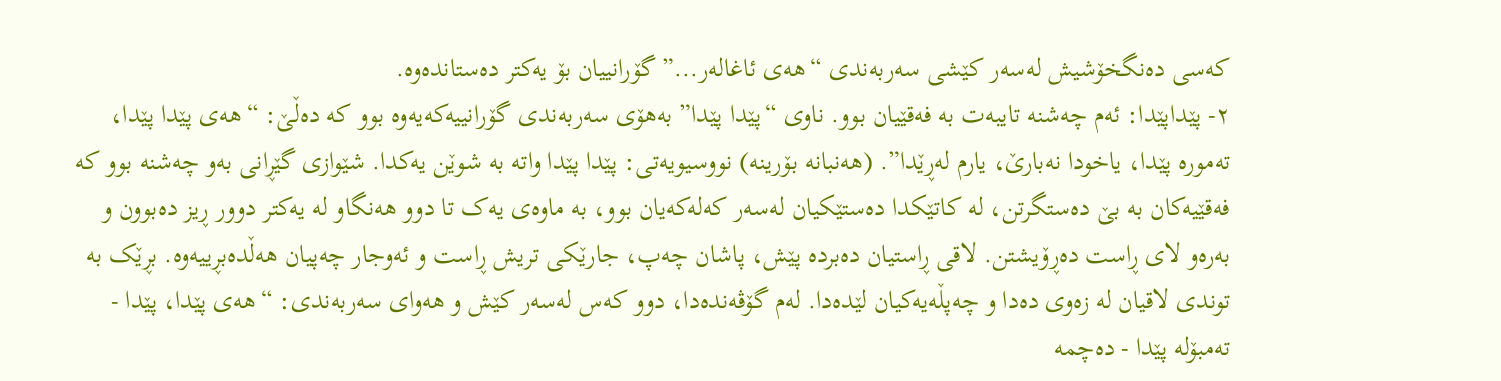کەسی دەنگخۆشیش لەسەر کێشی سەربەندی “هەی ئاغالەر...” گۆرانییان بۆ یەکتر دەستاندەوە.
٢- پێداپێدا: ئەم چەشنە تایبەت بە فەقێیان بوو. ناوی “پێدا پێدا” بەهۆی سەربەندی گۆرانییەکەیەوە بوو کە دەڵێ: “هەی پێدا پێدا، تەمورە پێدا، یاخودا نەبارێ، یارم لەڕێدا”. (هەنبانە بۆرینە) نووسیویەتی: پێدا پێدا واتە بە شوێن یەکدا. شێوازی گێڕانی بەو چەشنە بوو کە فەقێیەکان بە بێ دەستگرتن، لە کاتێکدا دەستێکیان لەسەر کەلەکەیان بوو، بە ماوەی یەک تا دوو هەنگاو لە یەکتر دوور ڕیز دەبوون و بەرەو لای ڕاست دەڕۆیشتن. لاقی ڕاستیان دەبردە پێش، پاشان چەپ، جارێکی تریش ڕاست و ئەوجار چەپیان هەڵدەبڕییەوە. بڕێک بە توندی لاقیان لە زەوی دەدا و چەپڵەیەکیان لێدەدا. لەم گۆڤەندەدا، دوو کەس لەسەر کێش و هەوای سەربەندی: “هەی پێدا، پێدا - تەمبۆلە پێدا - دەچمە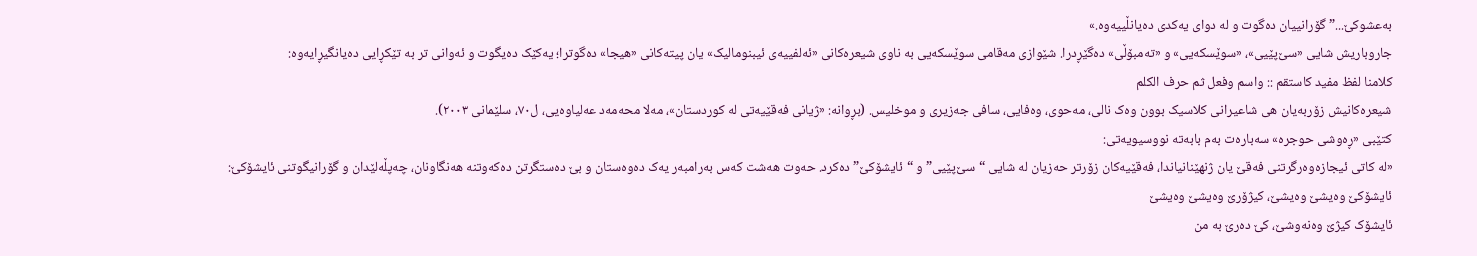بەعشوکێ...” گۆرانییان دەگوت و لە دوای یەکدی دەیانڵییەوە.»
جاروباریش شایی «سێ‌پێیی»، «سوێسکەیی» و «تەمبۆڵی» دەگێڕدرا. شێوازی مەقامی سوێسکەیی بە ناوی شیعرەکانی «ئەلفییەی ئیبنومالیک» یان پیتەکانی «هیجا» دەگوترا؛ یەکێک دەیگوت و ئەوانی تر بە تێکڕایی دەیانگیڕایەوە:
كلامنا لفظ مفيد كاستقم :: واسم وفعل ثم حرف الكلم
شیعرەکانیش زۆربەیان هی شاعیرانی کلاسیک بوون وەک نالی، مەحوی، وەفایی، سافی جەزیری و موخلیس. (بڕوانە: «ژیانی فەقێیەتی لە کوردستان»، مەلا محەمەد عەلیاوەیی، ل٧٠، سلێمانی ٢٠٠٣).
کتێبی «ڕەوشی حوجرە» سەبارەت بەم بابەتە نووسیویەتی:
«لە کاتی ئیجازەوەرگرتنی فەقێ یان ژنهێنانیاندا، فەقێیەکان زۆرتر حەزیان لە شایی “سێ‌پێیی” و “ئایشۆکێ” دەکرد. حەوت هەشت کەس بەرامبەر یەک دەوەستان و بێ دەستگرتن دەکەوتنە هەنگاونان، چەپڵەلێدان و گۆرانیگوتنی ئایشۆکێ:
ئایشۆکێ وەیشێ وەیشێ، کیژۆرێ وەیشێ وەیشێ
ئایشۆک کیژێ وەنەوشێ، کێ دەرێ بە من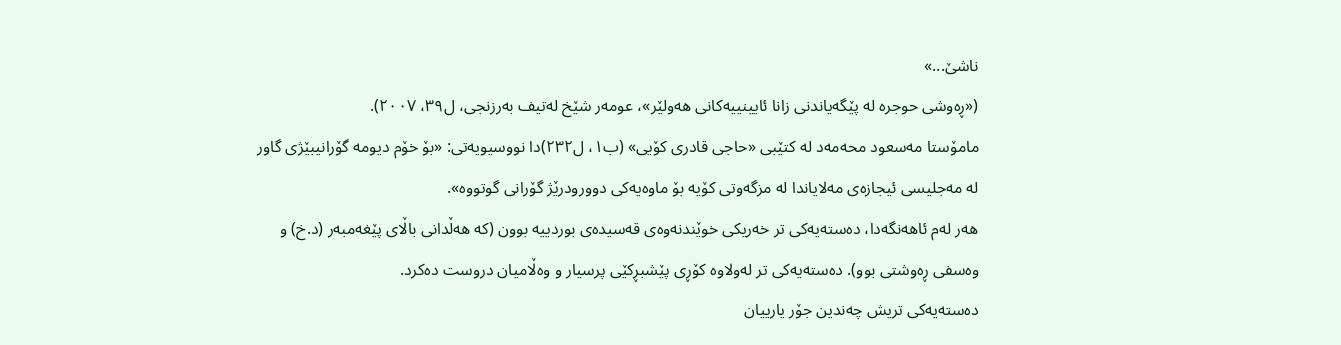ناشێ...»
(«ڕەوشی حوجرە لە پێگەیاندنی زانا ئایینییەکانی هەولێر»، عومەر شێخ لەتیف بەرزنجی، ل٣٩، ٢٠٠٧).
مامۆستا مەسعود محەمەد لە کتێبی «حاجی قادری کۆیی» (ب١، ل٢٣٢)دا نووسیویەتی: «بۆ خۆم دیومە گۆرانیبێژی گاور لە مەجلیسی ئیجازەی مەلایاندا لە مزگەوتی کۆیە بۆ ماوەیەکی دوورودرێژ گۆرانی گوتووە».
هەر لەم ئاهەنگەدا، دەستەیەکی تر خەریکی خوێندنەوەی قەسیدەی بوردییە بوون (کە هەڵدانی باڵای پێغەمبەر (د.خ) و وەسفی ڕەوشتی بوو). دەستەیەکی تر لەولاوە کۆڕی پێشبڕکێی پرسیار و وەڵامیان دروست دەکرد.
دەستەیەکی تریش چەندین جۆر یارییان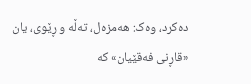دەکرد، وەک: هەمزەل، تەڵە و ڕێوی، یان «قاڕنی فەقێیان» کە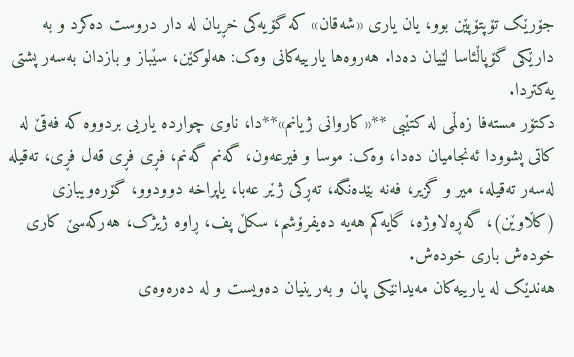جۆرێک تۆپتۆپێن بوو، یان یاری «شەقان» کە گۆیەکی خڕیان لە دار دروست دەکرد و بە دارێکی گۆپاڵئاسا لێیان دەدا. هەروەها یارییەکانی وەک: هەلوکێن، سێباز و بازدان بەسەر پشتی یەکتردا.
دکتۆر مستەفا زەڵمی لە کتێبی **«کاروانی ژیانم»**دا، ناوی چواردە یاریی بردووە کە فەقێ لە کاتی پشوودا ئەنجامیان دەدا، وەک: موسا و فیرعەون، گەنم گەنم، فڕی فڕی قەل فڕی، تەقیلە لەسەر تەقیلە، میر و گزیر، فەنە بێدەنگە، تەڕکی ژێر عەبا، یاپراخە دوودوو، گۆرەویبازی (کڵاوێن)، گەڕەلاوژە، گایەکم هەیە دەیفرۆشم، سکڵ پف، ڕاوە ژیژک، هەرکەسێ کاری خودەش باری خودەش.
هەندێک لە یارییەکان مەیدانێکی پان و بەرینیان دەویست و لە دەرەوەی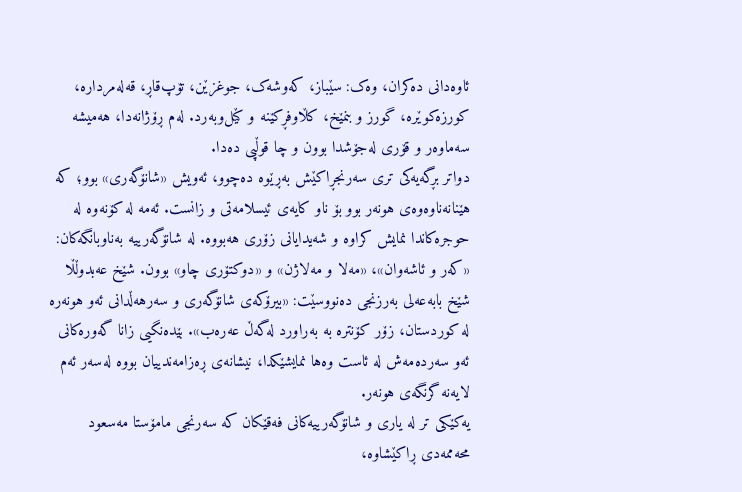ئاوەدانی دەکران، وەک: سێباز، کەوشەک، جوغزێن، تۆپ‌قاڕ، قەلەمردارە، کورزەکوێرە، گورز و بنمێخ، کڵاوفڕکێنە و کێل‌وبەرد. لەم ڕۆژانەدا، هەمیشە سەماوەر و قۆری لەجۆشدا بوون و چا قوڵپی دەدا.
دواتر بڕگەیەکی تری سەرنجڕاکێش بەڕێوە دەچوو، ئەویش «شانۆگەری» بوو؛ کە هێنانەناوەوەی هونەر بوو بۆ ناو کایەی ئیسلامەتی و زانست. ئەمە لە کۆنەوە لە حوجرەکاندا نمایش کراوە و شەیدایانی زۆری هەبووە. لە شانۆگەرییە بەناوبانگەکان: «کەر و ئاشەوان»، «مەلا و مەلاژن» و «دوکتۆری چاو» بوون. شێخ عەبدوڵڵا شێخ بابەعەلی بەرزنجی دەنووسێت: «بیرۆکەی شانۆگەری و سەرهەڵدانی ئەو هونەرە لە کوردستان، زۆر کۆنترە بە بەراورد لەگەڵ عەرەب». بێدەنگیی زانا گەورەکانی ئەو سەردەمەش لە ئاست وەها نمایشێکدا، نیشانەی ڕەزامەندییان بووە لەسەر ئەم لایەنە گرنگەی هونەر.
یەکێکی تر لە یاری و شانۆگەرییەکانی فەقێکان کە سەرنجی مامۆستا مەسعود محەممەدی ڕاکێشاوە،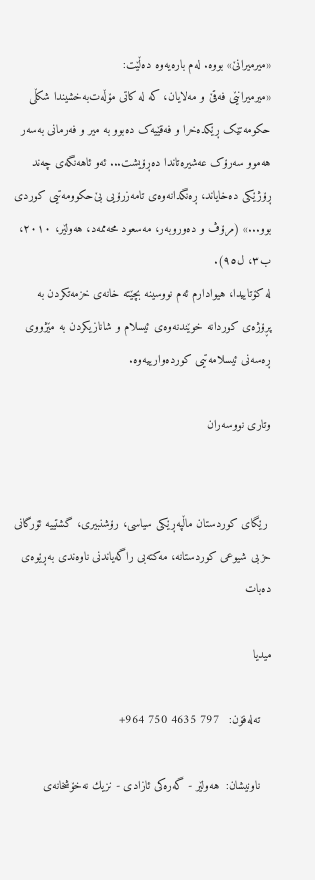«میرمیرانێ» بووە. لەم بارەیەوە دەڵێت:
«میرمیرانێی فەقێ و مەلایان، کە لە کاتی مۆڵەت‌بەخشیندا شکڵی حکومەتێک ڕێکدەخرا و فەقێیەک دەبوو بە میر و فەرمانی بەسەر هەموو سەرۆک عەشیرەتاندا دەڕۆیشت... ئەو ئاهەنگەی چەند ڕۆژێکی دەخایاند، ڕەنگدانەوەی تامەزرۆیی بێ‌حکوومەتیی کوردی بوو...» (مرۆڤ و دەوروبەر، مەسعود محەممەد، هەولێر، ٢٠١٠، ب٣، ل٩٥).
لە کۆتاییدا، هیوادارم ئەم نووسینە بچێتە خانەی خزمەتکردن بە پڕۆژەی کوردانە خوێندنەوەی ئیسلام و شانازیکردن بە مێژووی ڕەسەنی ئیسلامەتیی کوردەوارییەوە.

وتاری نووسەران


 رێگای كوردستان ماڵپەڕێكی سیاسی، رۆشنبیری، گشتییە ئۆرگانی حزبی شیوعی كوردستانە، مەكتەبی راگەیاندنی ناوەندی بەڕێوەی دەبات

میدیا

   تەلەفۆن:   797 4635 750 964+

   ناونیشان:  هەولێر - گەرەکی ئازادی - نزیك نەخۆشخانەی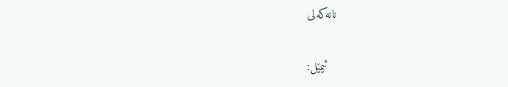نانەکەلی

   ئیمێل: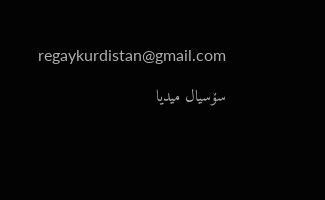regaykurdistan@gmail.com

سۆسیال میدیا